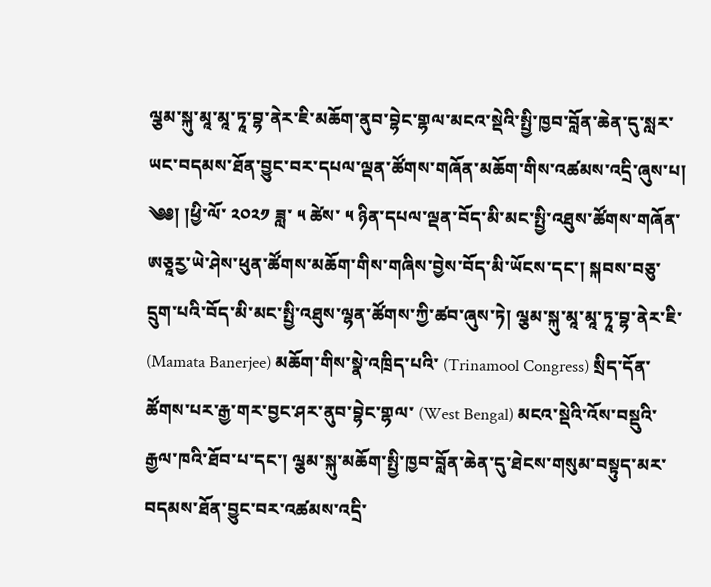ལྕམ་སྐུ་མཱ་མཱ་ཏཱ་བྷ་ནེར་ཇི་མཆོག་ནུབ་བྷེང་གྷལ་མངའ་སྡེའི་སྤྱི་ཁྱབ་བློན་ཆེན་དུ་སླར་ཡང་བདམས་ཐོན་བྱུང་བར་དཔལ་ལྡན་ཚོགས་གཞོན་མཆོག་གིས་འཚམས་འདྲི་ཞུས་པ།
༄༅། །ཕྱི་ལོ་ ༢༠༢༡ ཟླ་ ༥ ཚེས་ ༥ ཉིན་དཔལ་ལྡན་བོད་མི་མང་སྤྱི་འཐུས་ཚོགས་གཞོན་ཨཅཱརྱ་ཡེ་ཤེས་ཕུན་ཚོགས་མཆོག་གིས་གཞིས་བྱེས་བོད་མི་ཡོངས་དང་། སྐབས་བཅུ་དྲུག་པའི་བོད་མི་མང་སྤྱི་འཐུས་ལྷན་ཚོགས་ཀྱི་ཚབ་ཞུས་ཏེ། ལྕམ་སྐུ་མཱ་མཱ་ཏཱ་བྷ་ནེར་ཇི་ (Mamata Banerjee) མཆོག་གིས་སྣེ་འཁྲིད་པའི་ (Trinamool Congress) སྲིད་དོན་ཚོགས་པར་རྒྱ་གར་བྱང་ཤར་ནུབ་བྷེང་གྷལ་ (West Bengal) མངའ་སྡེའི་འོས་བསྡུའི་རྒྱལ་ཁའི་ཐོབ་པ་དང་། ལྕམ་སྐུ་མཆོག་སྤྱི་ཁྱབ་བློན་ཆེན་དུ་ཐེངས་གསུམ་བསྟུད་མར་བདམས་ཐོན་བྱུང་བར་འཚམས་འདྲི་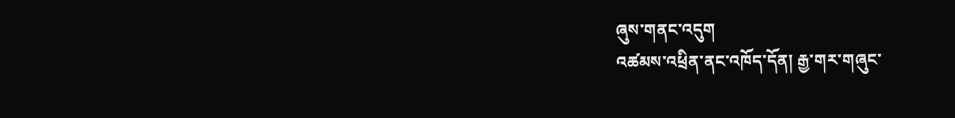ཞུས་གནང་འདུག
འཚམས་འཕྲིན་ནང་འཁོད་དོན། རྒྱ་གར་གཞུང་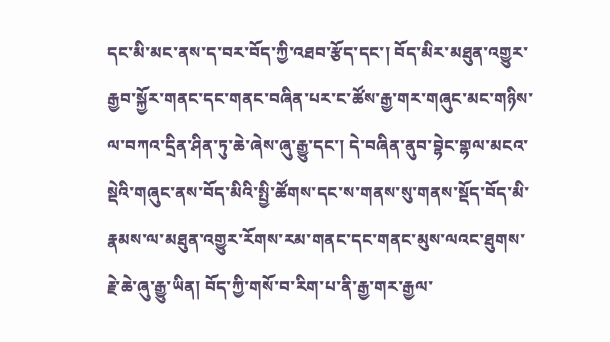དང་མི་མང་ནས་ད་བར་བོད་ཀྱི་འཐབ་རྩོད་དང་། བོད་མིར་མཐུན་འགྱུར་རྒྱབ་སྐྱོར་གནང་དང་གནང་བཞིན་པར་ང་ཚོས་རྒྱ་གར་གཞུང་མང་གཉིས་ལ་བཀའ་དྲིན་ཤིན་ཏུ་ཆེ་ཞེས་ཞུ་རྒྱུ་དང་། དེ་བཞིན་ནུབ་བྷེང་གྷལ་མངའ་སྡེའི་གཞུང་ནས་བོད་མིའི་སྤྱི་ཚོགས་དང་ས་གནས་སུ་གནས་སྡོད་བོད་མི་རྣམས་ལ་མཐུན་འགྱུར་རོགས་རམ་གནང་དང་གནང་མུས་ལའང་ཐུགས་རྗེ་ཆེ་ཞུ་རྒྱུ་ཡིན། བོད་ཀྱི་གསོ་བ་རིག་པ་ནི་རྒྱ་གར་རྒྱལ་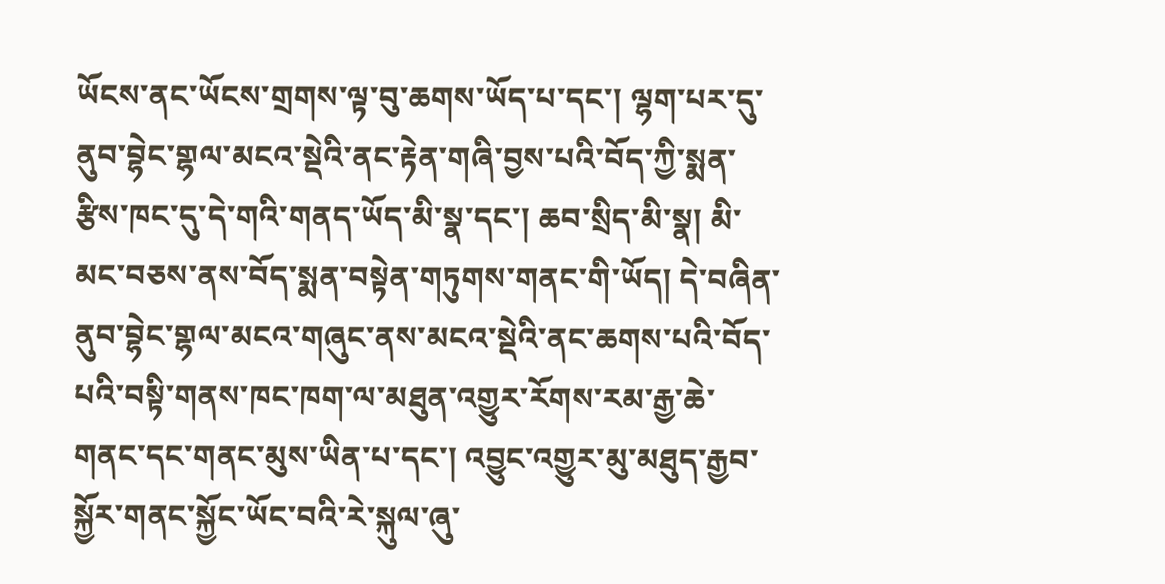ཡོངས་ནང་ཡོངས་གྲགས་ལྟ་བུ་ཆགས་ཡོད་པ་དང་། ལྷག་པར་དུ་ནུབ་བྷེང་གྷལ་མངའ་སྡེའི་ནང་རྟེན་གཞི་བྱས་པའི་བོད་ཀྱི་སྨན་རྩིས་ཁང་དུ་དེ་གའི་གནད་ཡོད་མི་སྣ་དང་། ཆབ་སྲིད་མི་སྣ། མི་མང་བཅས་ནས་བོད་སྨན་བསྟེན་གཏུགས་གནང་གི་ཡོད། དེ་བཞིན་ནུབ་བྷེང་གྷལ་མངའ་གཞུང་ནས་མངའ་སྡེའི་ནང་ཆགས་པའི་བོད་པའི་བསྟི་གནས་ཁང་ཁག་ལ་མཐུན་འགྱུར་རོགས་རམ་རྒྱ་ཆེ་གནང་དང་གནང་མུས་ཡིན་པ་དང་། འབྱུང་འགྱུར་མུ་མཐུད་རྒྱབ་སྐྱོར་གནང་སྐྱོང་ཡོང་བའི་རེ་སྐུལ་ཞུ་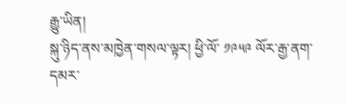རྒྱུ་ཡིན།
སྐུ་ཉིད་ནས་མཁྱེན་གསལ་ལྟར། ཕྱི་ལོ་ ༡༩༥༩ ལོར་རྒྱ་ནག་དམར་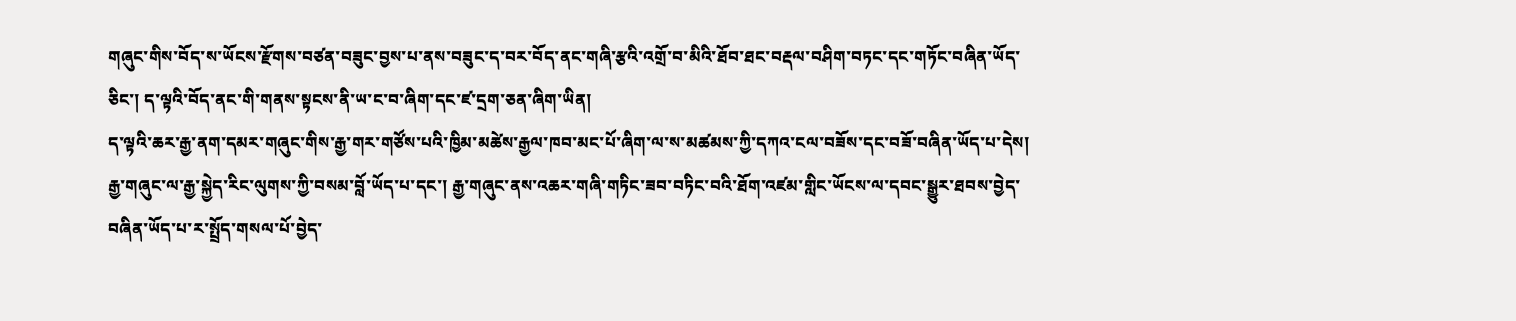གཞུང་གིས་བོད་ས་ཡོངས་རྫོགས་བཙན་བཟུང་བྱས་པ་ནས་བཟུང་ད་བར་བོད་ནང་གཞི་རྩའི་འགྲོ་བ་མིའི་ཐོབ་ཐང་བརྡལ་བཤིག་བཏང་དང་གཏོང་བཞིན་ཡོད་ཅིང་། ད་ལྟའི་བོད་ནང་གི་གནས་སྟངས་ནི་ཡ་ང་བ་ཞིག་དང་ཛ་དྲག་ཅན་ཞིག་ཡིན།
ད་ལྟའི་ཆར་རྒྱ་ནག་དམར་གཞུང་གིས་རྒྱ་གར་གཙོས་པའི་ཁྱིམ་མཚེས་རྒྱལ་ཁབ་མང་པོ་ཞིག་ལ་ས་མཚམས་ཀྱི་དཀའ་ངལ་བཟོས་དང་བཟོ་བཞིན་ཡོད་པ་དེས། རྒྱ་གཞུང་ལ་རྒྱ་སྐྱེད་རིང་ལུགས་ཀྱི་བསམ་བློ་ཡོད་པ་དང་། རྒྱ་གཞུང་ནས་འཆར་གཞི་གཏིང་ཟབ་བཏིང་བའི་ཐོག་འཛམ་གླིང་ཡོངས་ལ་དབང་སྒྱུར་ཐབས་བྱེད་བཞིན་ཡོད་པ་ར་སྤྲོད་གསལ་པོ་བྱེད་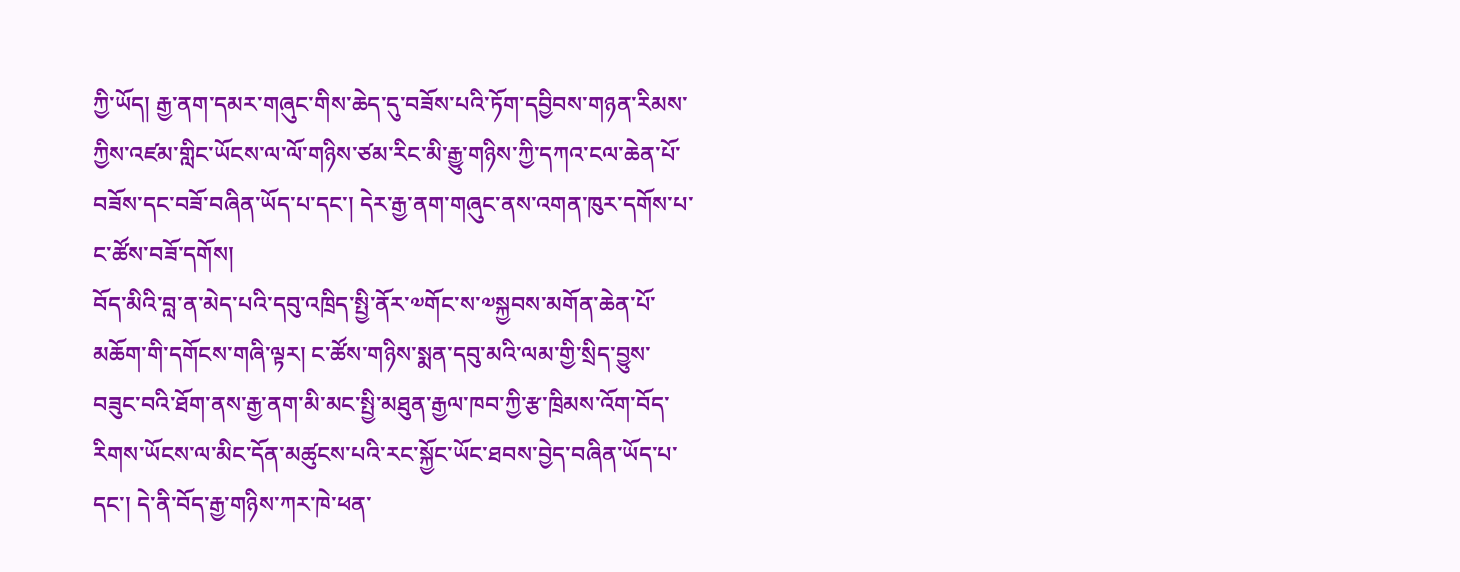ཀྱི་ཡོད། རྒྱ་ནག་དམར་གཞུང་གིས་ཆེད་དུ་བཟོས་པའི་ཏོག་དབྱིབས་གཉན་རིམས་ཀྱིས་འཛམ་གླིང་ཡོངས་ལ་ལོ་གཉིས་ཙམ་རིང་མི་རྒྱུ་གཉིས་ཀྱི་དཀའ་ངལ་ཆེན་པོ་བཟོས་དང་བཟོ་བཞིན་ཡོད་པ་དང་། དེར་རྒྱ་ནག་གཞུང་ནས་འགན་ཁུར་དགོས་པ་ང་ཚོས་བཟོ་དགོས།
བོད་མིའི་བླ་ན་མེད་པའི་དབུ་འཁྲིད་སྤྱི་ནོར་༧གོང་ས་༧སྐྱབས་མགོན་ཆེན་པོ་མཆོག་གི་དགོངས་གཞི་ལྟར། ང་ཚོས་གཉིས་སྨན་དབུ་མའི་ལམ་གྱི་སྲིད་བྱུས་བཟུང་བའི་ཐོག་ནས་རྒྱ་ནག་མི་མང་སྤྱི་མཐུན་རྒྱལ་ཁབ་ཀྱི་རྩ་ཁྲིམས་འོག་བོད་རིགས་ཡོངས་ལ་མིང་དོན་མཚུངས་པའི་རང་སྐྱོང་ཡོང་ཐབས་བྱེད་བཞིན་ཡོད་པ་དང་། དེ་ནི་བོད་རྒྱ་གཉིས་ཀར་ཁེ་ཕན་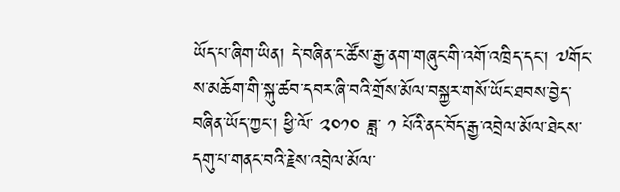ཡོད་པ་ཞིག་ཡིན། དེ་བཞིན་ང་ཚོས་རྒྱ་ནག་གཞུང་གི་འགོ་འཁྲིད་དང་། ༧གོང་ས་མཆོག་གི་སྐུ་ཚབ་དབར་ཞི་བའི་གྲོས་མོལ་བསྐྱར་གསོ་ཡོང་ཐབས་བྱེད་བཞིན་ཡོད་ཀྱང་། ཕྱི་ལོ་ ༢༠༡༠ ཟླ་ ༡ པོའི་ནང་བོད་རྒྱ་འབྲེལ་མོལ་ཐེངས་དགུ་པ་གནང་བའི་རྗེས་འབྲེལ་མོལ་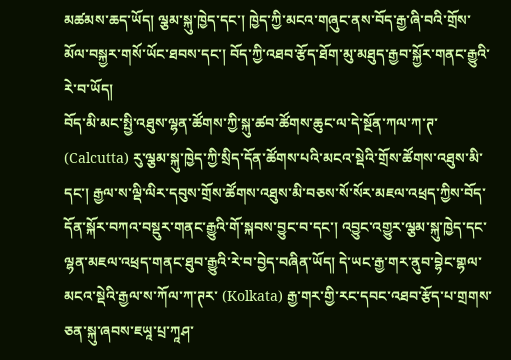མཚམས་ཆད་ཡོད། ལྕམ་སྐུ་ཁྱེད་དང་། ཁྱེད་ཀྱི་མངའ་གཞུང་ནས་བོད་རྒྱ་ཞི་བའི་གྲོས་མོལ་བསྐྱར་གསོ་ཡོང་ཐབས་དང་། བོད་ཀྱི་འཐབ་རྩོད་ཐོག་མུ་མཐུད་རྒྱབ་སྐྱོར་གནང་རྒྱུའི་རེ་བ་ཡོད།
བོད་མི་མང་སྤྱི་འཐུས་ལྷན་ཚོགས་ཀྱི་སྐུ་ཚབ་ཚོགས་ཆུང་ལ་དེ་སྔོན་ཀལ་ཀ་ཊ་ (Calcutta) རུ་ལྕམ་སྐུ་ཁྱེད་ཀྱི་སྲིད་དོན་ཚོགས་པའི་མངའ་སྡེའི་གྲོས་ཚོགས་འཐུས་མི་དང་། རྒྱལ་ས་ལྡི་ལིར་དབུས་གྲོས་ཚོགས་འཐུས་མི་བཅས་སོ་སོར་མཇལ་འཕྲད་ཀྱིས་བོད་དོན་སྐོར་བཀའ་བསྡུར་གནང་རྒྱུའི་གོ་སྐབས་བྱུང་བ་དང་། འབྱུང་འགྱུར་ལྕམ་སྐུ་ཁྱེད་དང་ལྷན་མཇལ་འཕྲད་གནང་ཐུབ་རྒྱུའི་རེ་བ་བྱེད་བཞིན་ཡོད། དེ་ཡང་རྒྱ་གར་ནུབ་བྷེང་གྷལ་མངའ་སྡེའི་རྒྱལ་ས་ཀོལ་ཀ་ཊར་ (Kolkata) རྒྱ་གར་གྱི་རང་དབང་འཐབ་རྩོད་པ་གྲགས་ཅན་སྐུ་ཞབས་ཇཡཱ་པྲ་ཀཱཤ་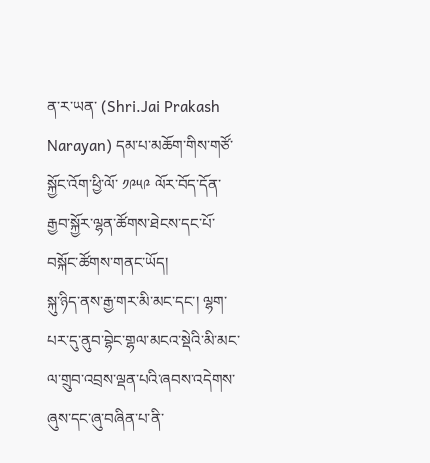ན་ར་ཡན་ (Shri.Jai Prakash Narayan) དམ་པ་མཆོག་གིས་གཙོ་སྐྱོང་འོག་ཕྱི་ལོ་ ༡༩༥༩ ལོར་བོད་དོན་རྒྱབ་སྐྱོར་ལྷན་ཚོགས་ཐེངས་དང་པོ་བསྐོང་ཚོགས་གནང་ཡོད།
སྐུ་ཉིད་ནས་རྒྱ་གར་མི་མང་དང་། ལྷག་པར་དུ་ནུབ་བྷེང་གྷལ་མངའ་སྡེའི་མི་མང་ལ་གྲུབ་འབྲས་ལྡན་པའི་ཞབས་འདེགས་ཞུས་དང་ཞུ་བཞིན་པ་ནི་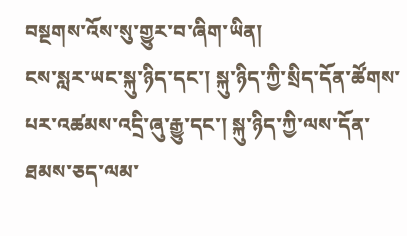བསྔགས་འོས་སུ་གྱུར་བ་ཞིག་ཡིན།
ངས་སླར་ཡང་སྐུ་ཉིད་དང་། སྐུ་ཉིད་ཀྱི་སྲིད་དོན་ཚོགས་པར་འཚམས་འདྲི་ཞུ་རྒྱུ་དང་། སྐུ་ཉིད་ཀྱི་ལས་དོན་ཐམས་ཅད་ལམ་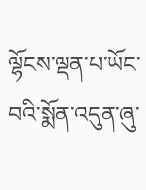ལྷོངས་ལྡན་པ་ཡོང་བའི་སྨོན་འདུན་ཞུ་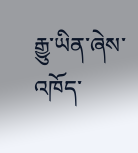རྒྱུ་ཡིན་ཞེས་འཁོད་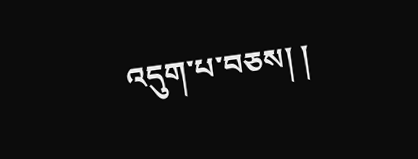འདུག་པ་བཅས། །